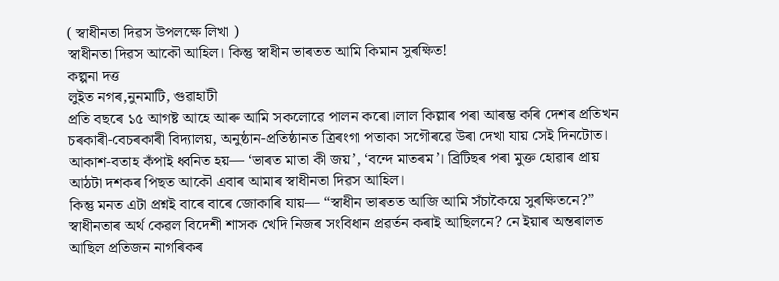( স্বাধীনতা দিৱস উপলক্ষে লিখা )
স্বাধীনতা দিৱস আকৌ আহিল। কিন্তু স্বাধীন ভাৰতত আমি কিমান সুৰক্ষিত!
কল্পনা দত্ত
লুইত নগৰ,নুনমাটি, গুৱাহাটী
প্ৰতি বছৰে ১৫ আগষ্ট আহে আৰু আমি সকলোৱে পালন কৰো।লাল কিল্লাৰ পৰা আৰম্ভ কৰি দেশৰ প্ৰতিখন চৰকাৰী-বেচৰকাৰী বিদ্যালয়, অনুষ্ঠান-প্ৰতিষ্ঠানত ত্ৰিৰংগা পতাকা সগৌৰৱে উৰা দেখা যায় সেই দিনটোত।
আকাশ-বতাহ কঁপাই ধ্বনিত হয়— ‘ভাৰত মাতা কী জয়’, ‘বন্দে মাতৰম’। ব্ৰিটিছৰ পৰা মুক্ত হোৱাৰ প্ৰায় আঠটা দশকৰ পিছত আকৌ এবাৰ আমাৰ স্বাধীনতা দিৱস আহিল।
কিন্তু মনত এটা প্ৰশ্নই বাৰে বাৰে জোকাৰি যায়— “স্বাধীন ভাৰতত আজি আমি সঁচাকৈয়ে সুৰক্ষিতনে?” স্বাধীনতাৰ অৰ্থ কেৱল বিদেশী শাসক খেদি নিজৰ সংবিধান প্ৰৱৰ্তন কৰাই আছিলনে? নে ইয়াৰ অন্তৰালত আছিল প্ৰতিজন নাগৰিকৰ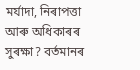মৰ্যাদা, নিৰাপত্তা আৰু অধিকাৰৰ সুৰক্ষা? বৰ্তমানৰ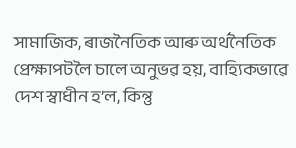সামাজিক, ৰাজনৈতিক আৰু অৰ্থনৈতিক প্ৰেক্ষাপটলৈ চালে অনুভৱ হয়, বাহ্যিকভাৱে দেশ স্বাধীন হ’ল, কিন্তু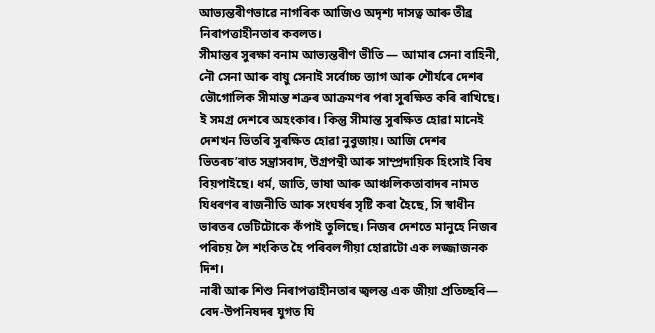আভ্যন্তৰীণভাৱে নাগৰিক আজিও অদৃশ্য দাসত্ব আৰু তীব্ৰ নিৰাপত্তাহীনতাৰ কবলত।
সীমান্তৰ সুৰক্ষা বনাম আভ্যন্তৰীণ ভীতি — আমাৰ সেনা বাহিনী, নৌ সেনা আৰু বায়ু সেনাই সৰ্বোচ্চ ত্যাগ আৰু শৌৰ্যৰে দেশৰ ভৌগোলিক সীমান্ত শত্ৰুৰ আক্ৰমণৰ পৰা সুৰক্ষিত কৰি ৰাখিছে। ই সমগ্ৰ দেশৰে অহংকাৰ। কিন্তু সীমান্ত সুৰক্ষিত হোৱা মানেই দেশখন ভিতৰি সুৰক্ষিত হোৱা নুবুজায়। আজি দেশৰ ভিতৰচ’ৰাত সন্ত্ৰাসবাদ, উগ্ৰপন্থী আৰু সাম্প্ৰদায়িক হিংসাই বিষ বিয়পাইছে। ধৰ্ম, জাতি, ভাষা আৰু আঞ্চলিকতাবাদৰ নামত যিধৰণৰ ৰাজনীতি আৰু সংঘৰ্ষৰ সৃষ্টি কৰা হৈছে, সি স্বাধীন ভাৰতৰ ভেটিটোকে কঁপাই তুলিছে। নিজৰ দেশতে মানুহে নিজৰ পৰিচয় লৈ শংকিত হৈ পৰিবলগীয়া হোৱাটো এক লজ্জাজনক দিশ।
নাৰী আৰু শিশু নিৰাপত্তাহীনতাৰ জ্বলন্ত এক জীয়া প্ৰতিচ্ছবি—
বেদ-উপনিষদৰ যুগত যি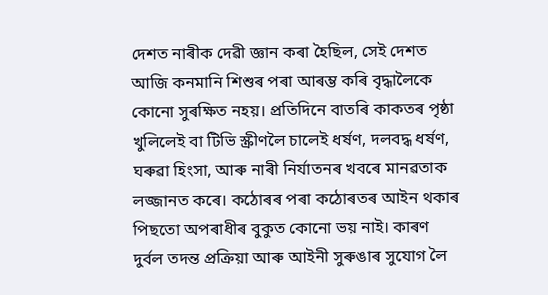দেশত নাৰীক দেৱী জ্ঞান কৰা হৈছিল, সেই দেশত আজি কনমানি শিশুৰ পৰা আৰম্ভ কৰি বৃদ্ধালৈকে কোনো সুৰক্ষিত নহয়। প্ৰতিদিনে বাতৰি কাকতৰ পৃষ্ঠা খুলিলেই বা টিভি স্ক্ৰীণলৈ চালেই ধৰ্ষণ, দলবদ্ধ ধৰ্ষণ, ঘৰুৱা হিংসা, আৰু নাৰী নিৰ্যাতনৰ খবৰে মানৱতাক লজ্জানত কৰে। কঠোৰৰ পৰা কঠোৰতৰ আইন থকাৰ পিছতো অপৰাধীৰ বুকুত কোনো ভয় নাই। কাৰণ দুৰ্বল তদন্ত প্ৰক্ৰিয়া আৰু আইনী সুৰুঙাৰ সুযোগ লৈ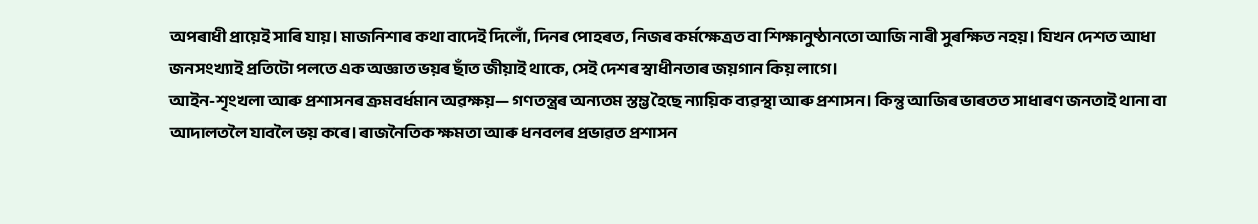অপৰাধী প্ৰায়েই সাৰি যায়। মাজনিশাৰ কথা বাদেই দিলোঁ, দিনৰ পোহৰত, নিজৰ কৰ্মক্ষেত্ৰত বা শিক্ষানুষ্ঠানতো আজি নাৰী সুৰক্ষিত নহয়। যিখন দেশত আধা জনসংখ্যাই প্ৰতিটো পলতে এক অজ্ঞাত ভয়ৰ ছাঁত জীয়াই থাকে, সেই দেশৰ স্বাধীনতাৰ জয়গান কিয় লাগে।
আইন-শৃংখলা আৰু প্ৰশাসনৰ ক্ৰমবৰ্ধমান অৱক্ষয়— গণতন্ত্ৰৰ অন্যতম স্তম্ভ হৈছে ন্যায়িক ব্যৱস্থা আৰু প্ৰশাসন। কিন্তু আজিৰ ভাৰতত সাধাৰণ জনতাই থানা বা আদালতলৈ যাবলৈ ভয় কৰে। ৰাজনৈতিক ক্ষমতা আৰু ধনবলৰ প্ৰভাৱত প্ৰশাসন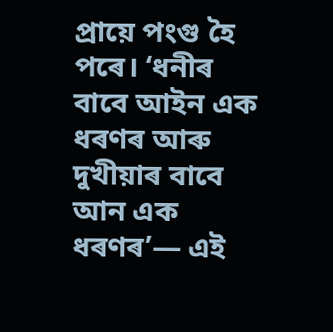প্ৰায়ে পংগু হৈ পৰে। ‘ধনীৰ বাবে আইন এক ধৰণৰ আৰু দুখীয়াৰ বাবে আন এক ধৰণৰ’— এই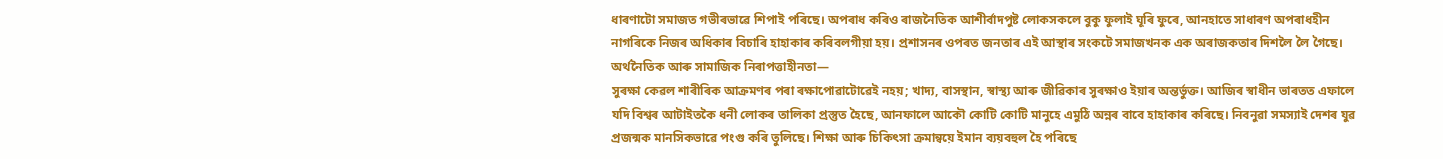ধাৰণাটো সমাজত গভীৰভাৱে শিপাই পৰিছে। অপৰাধ কৰিও ৰাজনৈতিক আশীৰ্বাদপুষ্ট লোকসকলে বুকু ফুলাই ঘূৰি ফুৰে, আনহাতে সাধাৰণ অপৰাধহীন নাগৰিকে নিজৰ অধিকাৰ বিচাৰি হাহাকাৰ কৰিবলগীয়া হয়। প্ৰশাসনৰ ওপৰত জনতাৰ এই আস্থাৰ সংকটে সমাজখনক এক অৰাজকতাৰ দিশলৈ লৈ গৈছে।
অৰ্থনৈতিক আৰু সামাজিক নিৰাপত্তাহীনতা—
সুৰক্ষা কেৱল শাৰীৰিক আক্ৰমণৰ পৰা ৰক্ষাপোৱাটোৱেই নহয়; খাদ্য, বাসস্থান, স্বাস্থ্য আৰু জীৱিকাৰ সুৰক্ষাও ইয়াৰ অন্তৰ্ভুক্ত। আজিৰ স্বাধীন ভাৰতত এফালে যদি বিশ্বৰ আটাইতকৈ ধনী লোকৰ তালিকা প্ৰস্তুত হৈছে, আনফালে আকৌ কোটি কোটি মানুহে এমুঠি অন্নৰ বাবে হাহাকাৰ কৰিছে। নিবনুৱা সমস্যাই দেশৰ যুৱ প্ৰজন্মক মানসিকভাৱে পংগু কৰি তুলিছে। শিক্ষা আৰু চিকিৎসা ক্ৰমান্বয়ে ইমান ব্যয়বহুল হৈ পৰিছে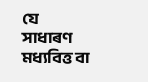যে সাধাৰণ মধ্যবিত্ত বা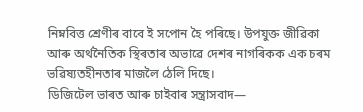নিম্নবিত্ত শ্ৰেণীৰ বাবে ই সপোন হৈ পৰিছে। উপযুক্ত জীৱিকা আৰু অৰ্থনৈতিক স্থিৰতাৰ অভাৱে দেশৰ নাগৰিকক এক চৰম ভৱিষ্যতহীনতাৰ মাজলৈ ঠেলি দিছে।
ডিজিটেল ভাৰত আৰু চাইবাৰ সন্ত্ৰাসবাদ—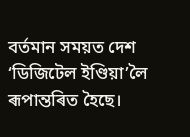বৰ্তমান সময়ত দেশ ‘ডিজিটেল ইণ্ডিয়া’লৈ ৰূপান্তৰিত হৈছে।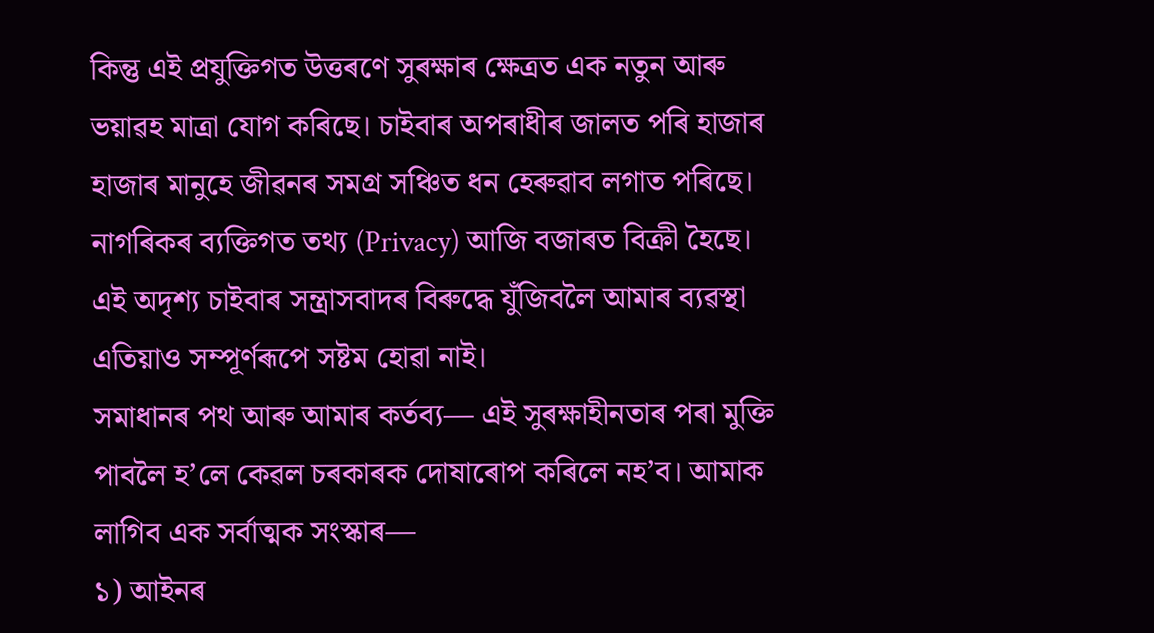কিন্তু এই প্ৰযুক্তিগত উত্তৰণে সুৰক্ষাৰ ক্ষেত্ৰত এক নতুন আৰু ভয়াৱহ মাত্ৰা যোগ কৰিছে। চাইবাৰ অপৰাধীৰ জালত পৰি হাজাৰ হাজাৰ মানুহে জীৱনৰ সমগ্ৰ সঞ্চিত ধন হেৰুৱাব লগাত পৰিছে। নাগৰিকৰ ব্যক্তিগত তথ্য (Privacy) আজি বজাৰত বিক্ৰী হৈছে। এই অদৃশ্য চাইবাৰ সন্ত্ৰাসবাদৰ বিৰুদ্ধে যুঁজিবলৈ আমাৰ ব্যৱস্থা এতিয়াও সম্পূৰ্ণৰূপে সষ্টম হোৱা নাই।
সমাধানৰ পথ আৰু আমাৰ কৰ্তব্য— এই সুৰক্ষাহীনতাৰ পৰা মুক্তি পাবলৈ হ’লে কেৱল চৰকাৰক দোষাৰোপ কৰিলে নহ’ব। আমাক লাগিব এক সৰ্বাত্মক সংস্কাৰ—
১) আইনৰ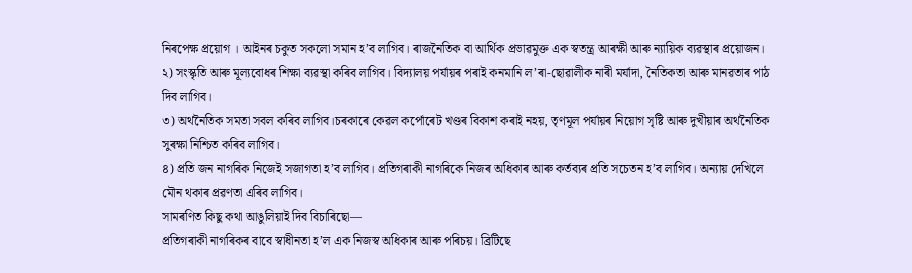নিৰপেক্ষ প্ৰয়োগ । আইনৰ চকুত সকলো সমান হ’ব লাগিব। ৰাজনৈতিক বা আৰ্থিক প্ৰভাৱমুক্ত এক স্বতন্ত্ৰ আৰক্ষী আৰু ন্যায়িক ব্যৱস্থাৰ প্ৰয়োজন।
২) সংস্কৃতি আৰু মূল্যবোধৰ শিক্ষা ব্যৱস্থা কৰিব লাগিব। বিদ্যালয় পৰ্যায়ৰ পৰাই কনমানি ল’ৰা-ছোৱালীক নাৰী মৰ্যাদা, নৈতিকতা আৰু মানৱতাৰ পাঠ দিব লাগিব।
৩) অৰ্থনৈতিক সমতা সবল কৰিব লাগিব।চৰকাৰে কেৱল কৰ্পোৰেট খণ্ডৰ বিকাশ কৰাই নহয়, তৃণমূল পৰ্যায়ৰ নিয়োগ সৃষ্টি আৰু দুখীয়াৰ অৰ্থনৈতিক সুৰক্ষা নিশ্চিত কৰিব লাগিব।
৪) প্ৰতি জন নাগৰিক নিজেই সজাগতা হ’ব লাগিব। প্ৰতিগৰাকী নাগৰিকে নিজৰ অধিকাৰ আৰু কৰ্তব্যৰ প্ৰতি সচেতন হ’ব লাগিব। অন্যায় দেখিলে মৌন থকাৰ প্ৰৱণতা এৰিব লাগিব।
সামৰণিত কিছু কথা আঙুলিয়াই দিব বিচাৰিছো—
প্ৰতিগৰাকী নাগৰিকৰ বাবে স্বাধীনতা হ’ল এক নিজস্ব অধিকাৰ আৰু পৰিচয়। ব্ৰিটিছে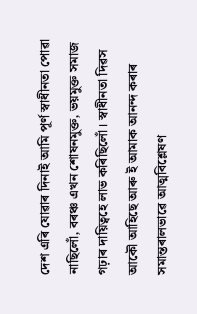দেশ এৰি যোৱাৰ দিনাই আমি পূৰ্ণ স্বাধীনতা পোৱা নাছিলোঁ, বৰঞ্চ এখন শোষনমুক্ত, ভয়মুক্ত সমাজ গঢ়াৰ দায়িত্বহে লাভ কৰিছিলোঁ। স্বাধীনতা দিৱস আকৌ আহিছে আৰু ই আমাক আনন্দ কৰাৰ সমান্তৰালভাৱে আত্মবিশ্লেষণ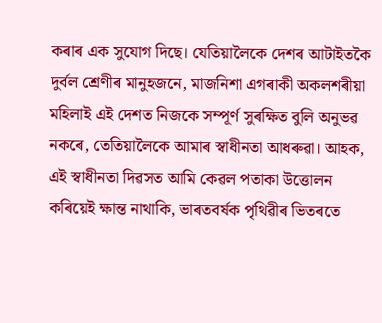কৰাৰ এক সুযোগ দিছে। যেতিয়ালৈকে দেশৰ আটাইতকৈ দুৰ্বল শ্ৰেণীৰ মানুহজনে, মাজনিশা এগৰাকী অকলশৰীয়া মহিলাই এই দেশত নিজকে সম্পূৰ্ণ সুৰক্ষিত বুলি অনুভৱ নকৰে, তেতিয়ালৈকে আমাৰ স্বাধীনতা আধৰুৱা। আহক, এই স্বাধীনতা দিৱসত আমি কেৱল পতাকা উত্তোলন কৰিয়েই ক্ষান্ত নাথাকি, ভাৰতবৰ্ষক পৃথিৱীৰ ভিতৰতে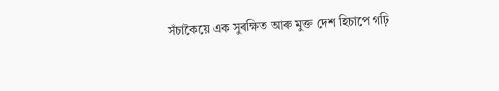সঁচাকৈয়ে এক সুৰক্ষিত আৰু মুক্ত দেশ হিচাপে গঢ়ি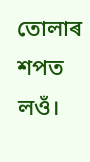তোলাৰ শপত লওঁ।